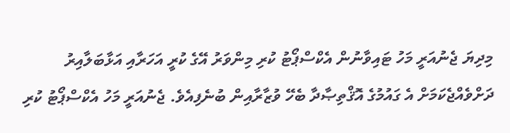މިދިޔަ ޖެނުއަރީ މަހު ޓައިވާނުން އެކްސްޕޯޓު ކުރި މިންވަރު އޭގެ ކުރީ އަހަރާއި އަޅާބަލާއިރު ދަށްވެއްޖެކަމަށް އެ ގައުމުގެ އޮޤްތިޞާދާ ބެހޭ ވުޒާރާއިން ބުނެފިއެވެ. ޖެނުއަރީ މަހު އެކްސްޕޯޓު ކުރި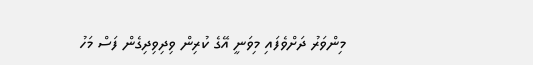މިންވަރު ދަށްވެފައި މިވަނީ އޭގެ ކުރިން ވިދިވިދިގެން ފަސް މަހު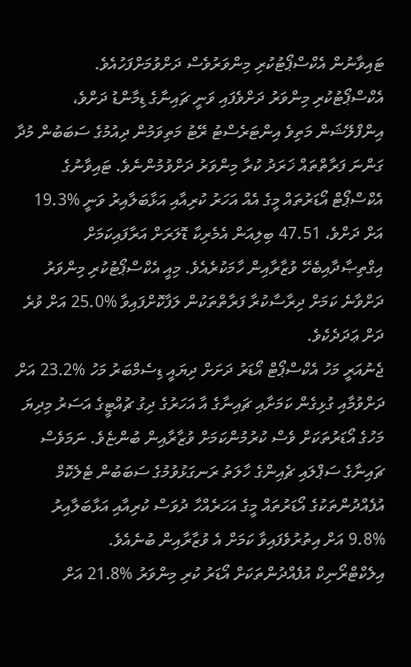ޓައިވާނުން އެކްސްޕޯޓުކުރި މިންވަރުވެސް ދަށްވުމަށްފަހުއެވެ.
އެކްސްޕޯޓުކުރި މިންވަރު ދަށްވެފައި ވަނީ ޗައިނާގެ ޑިމާންޑު ދަށްވެ، އިންފްލޭޝަން މަތިވެ އިންޓަރެސްޓު ރޭޓު މަތިވަމުން ދިއުމުގެ ސަބަބުން މުދާ ގަންނަ ފަރާތްތައް ޚަރަދު ކުރާ މިންވަރު ދަށްވުމުންނެވެ. ޓައިވާނުގެ އެކްސްޕޯޓް އޯޑަރުތައް މީގެ އެއް އަހަރު ކުރިއާއި އަޅާބަލާއިރު ވަނީ %19.3 އަށް ދަށްވެ، 47.51 ބިލިއަން އެމެރިކާ ޑޮލަރަށް އަރާފައިކަމަށް އިގްތިޞާދާއިބެހޭ ވުޒާރާއިން ހާމަކުރެއެވެ. މިއީ އެކްސްޕޯޓުކުރި މިންވަރު ދަށްވާނެ ކަމަށް ދިރާސާކުރާ ފަރާތްތަކުން ލަފާކޮށްފައިވާ %25.0 އަށް ވުރެ ދަށް ޢަދަދެކެވެ.
ޖެނުއަރީ މަހު އެކްސްޕޯޓް އޯޑަރު ދަށަށް ދިޔައީ ޑިސެމްބަރު މަހު %23.2 އަށް ދަށްވުމާއި ގުޅިގެން ކަމަށާއި ޗައިނާގެ އާ އަހަރުގެ ދިގު ޗުއްޓީގެ އަސަރު މިދިޔަ މަހުގެ އޯޑަރުތަކަށް ވެސް ކުރުމުންކަމަށް ވުޒާރާއިން ބުންޏެވެ. ނަމަވެސް ޗައިނާގެ ސަޕްލައި ޗެއިންގެ ހާލަތު ރަނގަޅުވުމުގެ ސަބަބުން ޓެލެކޮމް އުފެއްދުންތަކުގެ އޯޑަރުތައް މީގެ އަހަރެއްހާ ދުވަސް ކުރިއާއި އަޅާބަލާއިރު %9.8 އަށް އިތުރުވެފައިވާ ކަމަށް އެ ވުޒާރާއިން ބުނެއެވެ.
އިލެކްޓްރޯނިކް އުފެއްދުންތަކަށް އޯޑަރު ކުރި މިންވަރު %21.8 އަށް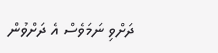ދަށްވި ނަމަވެސް އެ ދަށްވުން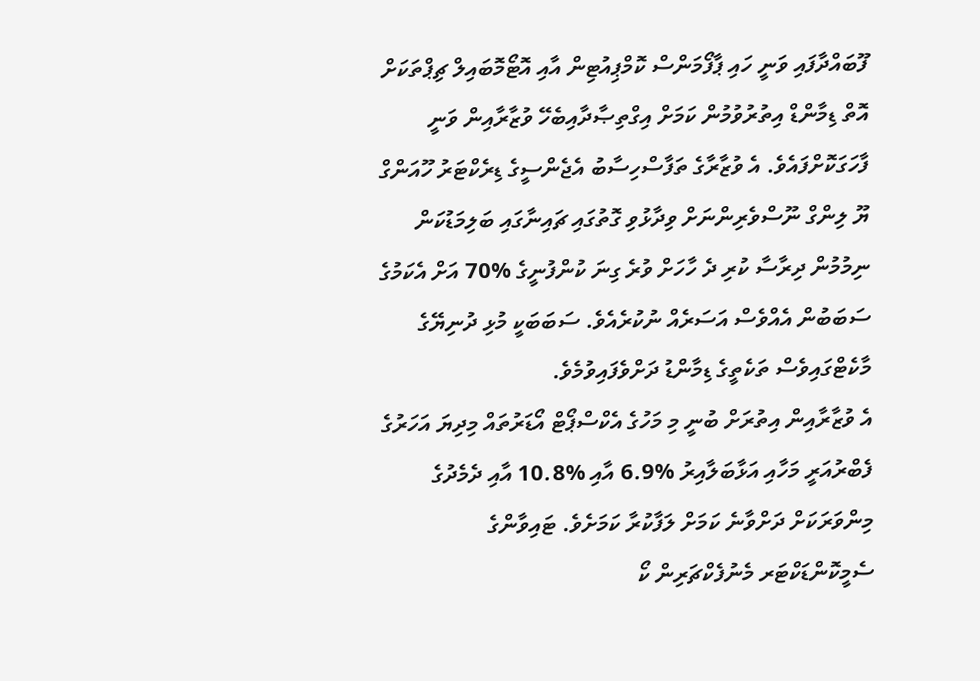ފޫބައްދާފައި ވަނީ ހައި ޕާފޯމަންސް ކޮމްޕިއުޓިން އާއި އޮޓޯމޮބައިލް ޗިޕްތަކަށް އޮތް ޑިމާންޑް އިތުރުވުމުން ކަމަށް އިގްތިޞާދާއިބެހޭ ވުޒާރާއިން ވަނީ ފާހަގަކޮށްފައެވެ. އެ ވުޒާރާގެ ތަފާސްހިސާބު އެޖެންސީގެ ޑިރެކްޓަރު ހޫއަންގް ޔޫ ލިންގް ނޫސްވެރިންނަށް ވިދާޅުވި ގޮތުގައި ޗައިނާގައި ބަލިމަޑުކަން ނިމުމުން ދިރާސާ ކުރި ދެ ހާހަށް ވުރެ ގިނަ ކުންފުނީގެ %70 އަށް އެކަމުގެ ސަބަބުން އެއްވެސް އަސަރެއް ނުކުރެއެވެ. ސަބަބަކީ މުޅި ދުނިޔޭގެ މާކެޓްގައިވެސް ތަކެތީގެ ޑިމާންޑު ދަށްވެފައިވުމެވެ.
އެ ވުޒާރާއިން އިތުރަށް ބުނީ މި މަހުގެ އެކްސްޕޯޓް އޯޑަރުތައް މިދިޔަ އަހަރުގެ ފެބްރުއަރީ މަހާއި އަޅާބަލާއިރު %6.9 އާއި %10.8 އާއި ދެމެދުގެ މިންވަރަކަށް ދަށްވާނެ ކަމަށް ލަފާކުރާ ކަމަށެވެ. ޓައިވާންގެ ސެމީކޮންޑަކްޓަރ މެނުފެކްޗަރިން ކޯ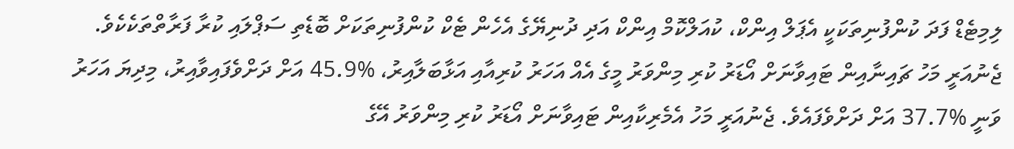ލިމިޓެޑް ފަދަ ކުންފުނިތަކަކީ އެޕަލް އިންކް، ކުއަލްކޮމް އިންކް އަދި ދުނިޔޭގެ އެހެން ޓެކް ކުންފުނިތަކަށް ބޮޑެތި ސަޕްލައި ކުރާ ފަރާތްތަކެކެވެ.
ޖެނުއަރީ މަހު ޗައިނާއިން ޓައިވާނަށް އޯޑަރު ކުރި މިންވަރު މީގެ އެއް އަހަރު ކުރިއާއި އަޅާބަލާއިރު، %45.9 އަށް ދަށްވެފައިވާއިރު، މިދިޔަ އަހަރު ވަނީ %37.7 އަށް ދަށްވެފައެވެ. ޖެނުއަރީ މަހު އެމެރިކާއިން ޓައިވާނަށް އޯޑަރު ކުރި މިންވަރު އޭގެ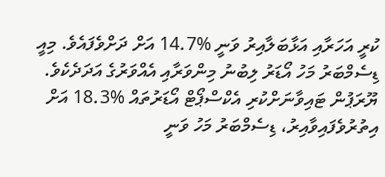ކުރީ އަހަރާއި އަޅާބަލާއިރު ވަނީ %14.7 އަށް ދަށްވެފައެވެ. މިއީ ޑިސެމްބަރު މަހު އޯޑަރު ލިބުނު މިންވަރާއި އެއްވަރުގެ އަދަދެކެވެ.
ޔޫރަޕުން ޓައިވާނަށްކުރި އެކްސްޕޯޓް އޯޑަރުތައް %18.3 އަށް އިތުރުވެފައިވާއިރު، ޑިސެމްބަރު މަހު ވަނީ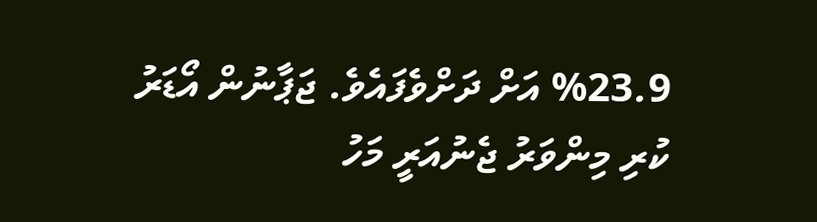%23.9 އަށް ދަށްވެފައެވެ. ޖަޕާނުން އޯޑަރު ކުރި މިންވަރު ޖެނުއަރީ މަހު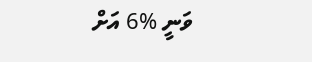ވަނީ %6 އަށް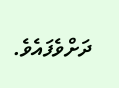ދަށްވެފައެވެ.